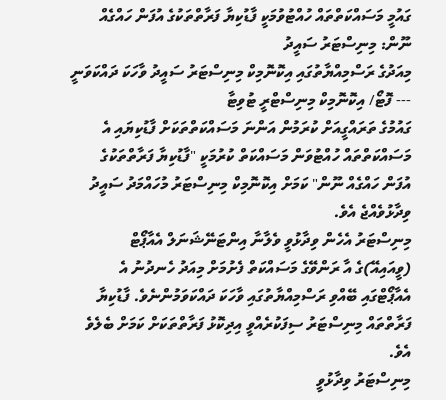ގައުމީ މަސައްކަތްތައް ހުއްޓުވުމަކީ ފާޑުކިޔާ ފަރާތްތަކުގެ އުފަން ހައްގެއް ނޫން: މިނިސްޓަރު ސައީދު
މިއަދުގެ ރަސްމިއްޔާތުގައި އިކޮނޮމިކް މިނިސްޓަރު ސައީދު ވާހަކަ ދައްކަވަނީ --- ފޮޓޯ/ އިކޮނޮމިކް މިނިސްޓްރީ ޓުވިޓާ
ގައުމުގެ ތަރައްގީއަށް ކުރަމުން އަންނަ މަސައްކަތްތަކަށް ފާޑުކިޔައި އެ މަސައްކަތްތައް ހުއްޓުވަން މަސައްކަތް ކުރުމަކީ "ފާޑުކިޔާ ފަރާތްތަކުގެ އުފަން ހައްގެއް ނޫން" ކަމަށް އިކޮނޮމިކް މިނިސްޓަރު މުހައްމަދު ސައީދު ވިދާޅުވެއްޖެ އެވެ.
މިނިސްޓަރު އެހެން ވިދާޅުވީ ވެލާނާ އިންޓަނޭޝަނަލް އެއާޕޯޓް (ވީއައިއޭ)ގެ އާ ރަންވޭގެ މަސައްކަތް ފެށުމަށް މިއަދު ހެނދުނު އެ އެއާޕޯޓްގައި ބޭއްވި ރަސްމިއްޔާތުގައި ވާހަކަ ދައްކަވަމުންނެވެ. ފާޑުކިޔާ ފަރާތްތައް މިނިސްޓަރު ސިފަކުރެއްވީ އިދިކޮޅު ފަރާތްތަކަށް ކަމަށް ބެލެވެ އެވެ.
މިނިސްޓަރު ވިދާޅުވީ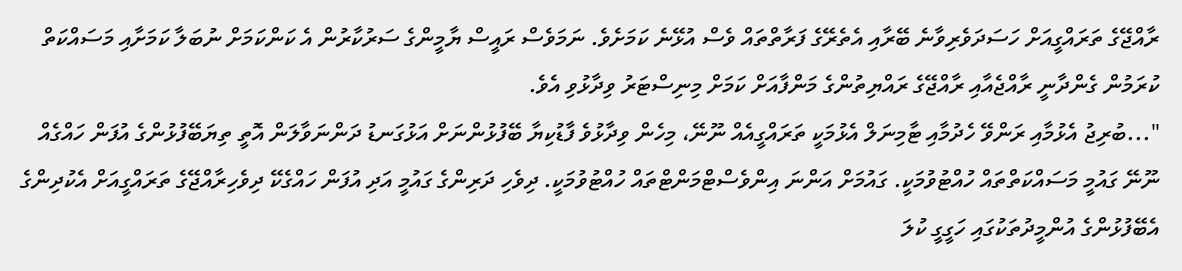ރާއްޖޭގެ ތަރައްގީއަށް ހަސަދަވެރިވާނެ ބޭރާއި އެތެރޭގެ ފަރާތްތައް ވެސް އުޅޭނެ ކަމަށެވެ. ނަމަވެސް ރައީސް ޔާމީންގެ ސަރުކާރުން އެ ކަންކަމަށް ނުބަލާ ކަމަށާއި މަސައްކަތް ކުރަމުން ގެންދާނީ ރާއްޖެއާއި ރާއްޖޭގެ ރައްޔިތުންގެ މަންފާއަށް ކަމަށް މިނިސްޓަރު ވިދާޅުވި އެވެ.
"...ބުރިޖު އެޅުމާއި ރަންވޭ ހެދުމާއި ޓާމިނަލް އެޅުމަކީ ތަރައްގީއެއް ނޫނޭ، މިހެން ވިދާޅުވެ ފާޑުކިޔާ ބޭފުޅުންނަށް އަޅުގަނޑު ދަންނަވާލަން އޮތީ ތިޔަބޭފުޅުންގެ އުފަން ހައްގެއް ނޫނޭ ގައުމީ މަސައްކަތްތައް ހުއްޓުވުމަކީ. ގައުމަށް އަންނަ އިންވެސްޓްމަންޓްތައް ހުއްޓުވުމަކީ. ދިވެހި ދަރިންގެ ގައުމީ އަދި އުފަން ހައްގެކޭ ދިވެހިރާއްޖޭގެ ތަރައްގީއަށް އެކުދިންގެ އެބޭފުޅުންގެ އުންމީދުތަކުގައި ހަގީގީ ކުލަ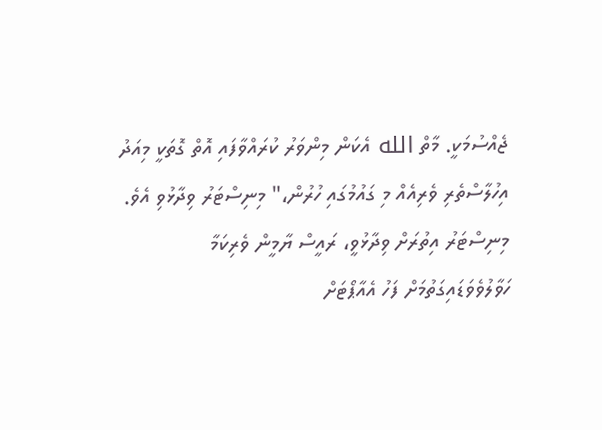ޖެއްސުމަކީ. މާތް الله އެކަން މިންވަރު ކުރައްވާފައި އޮތް ގޮތަކީ މިއަދު އިހުލާސްތެރި ވެރިއެއް މި ގައުމުގައި ހުރުން،" މިނިސްޓަރު ވިދާޅުވި އެވެ.
މިނިސްޓަރު އިތުރަށް ވިދާޅުވީ، ރައީސް ޔާމީން ވެރިކަމާ ހަވާލުވެވަޑައިގަތުމަށް ފަހު އެއާޕޯޓަށް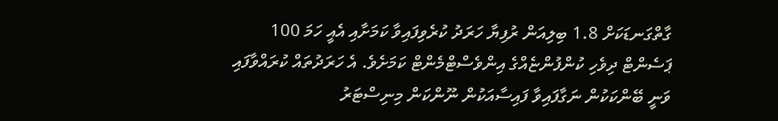ގާތްގަނޑަކަށް 1.8 ބިލިއަން ރުފިޔާ ހަރަދު ކުރެވިފައިވާ ކަމަށާއި އެއީ ހަމަ 100 ޕަސެންޓް ދިވެހި ކުންފުންޏެއްގެ އިންވެސްޓްމެންޓް ކަމަށެވެ. އެ ހަރަދުތައް ކުރައްވާފައި ވަނީ ބޭންކަކުން ނަގާފައިވާ ފައިސާއަކުން ނޫންކަން މިނިސްޓަރު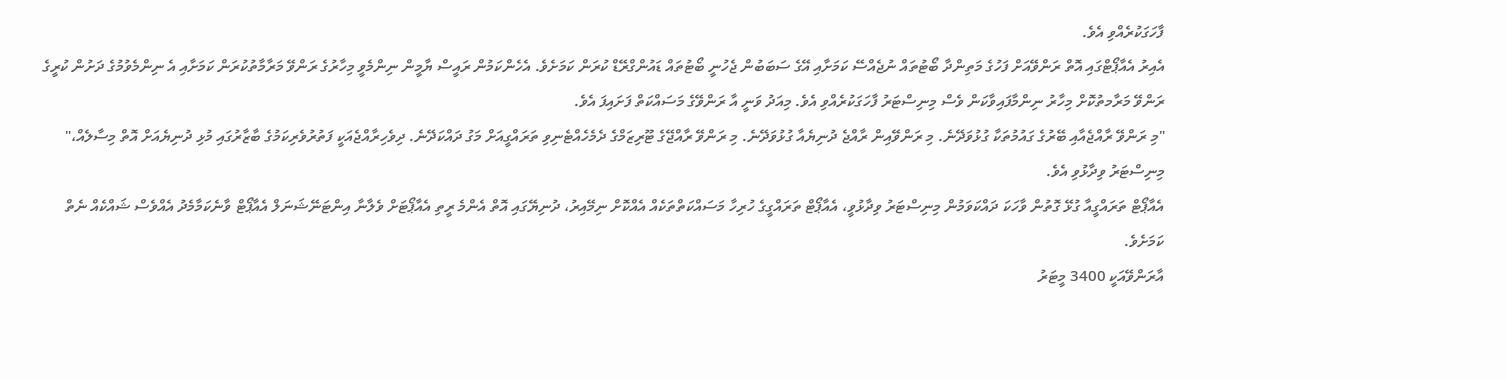ފާހަގަކުރެއްވި އެވެ.
އެއިރު އެއާޕޯޓްގައި އޮތް ރަންވޭއަށް ފަހުގެ މަތިންދާ ބޯޓުތައް ނުޖެއްސޭ ކަމަށާއި އޭގެ ސަބަބުން ޖެހުނީ ބޯޓުތައް ޑައުންގްރޭޑް ކުރަން ކަމަށެވެ. އެހެންކަމުން ރައީސް ޔާމީން ނިންމެވީ މިހާރުގެ ރަންވޭ މަރާމާތުކުރަން ކަމަށާއި އެ ނިންމެވުމުގެ ދަށުން ކުރީގެ ރަންވޭ މަރާމތުކޮށް މިހާރު ނިންމާފައިވާކަން ވެސް މިނިސްޓަރު ފާހަގަކުރެއްވި އެވެ. މިއަދު ވަނީ އާ ރަންވޭގެ މަސައްކަތް ފަށައިފަ އެވެ.
"މި ރަންވޭ ރާއްޖެއާއި ބޭރުގެ ގައުމުތަކާ ގުޅުވަދޭނެ. މި ރަންވޭއިން ރާއްޖެ ދުނިޔެއާ ގުޅުވަދޭނެ. މި ރަންވޭ ރާއްޖޭގެ ޓޫރިޒަމްގެ ދެމެހެއްޓެނިވި ތަރައްގީއަށް މަގު ދައްކަދޭނެ. ދިވެހިރާއްޖެއަކީ ފަތުރުވެރިކަމުގެ ބާޒާރުގައި މުޅި ދުނިޔެއަށް އޮތް މިސާލެއް،" މިނިސްޓަރު ވިދާޅުވި އެވެ.
އެއާޕޯޓް ތަރައްގީއާ ގުޅޭ ގޮތުން ވާހަކަ ދައްކަވަމުން މިނިސްޓަރު ވިދާޅުވީ، އެއާޕޯޓް ތަރައްގީގެ ހުރިހާ މަސައްކަތްތަކެއް އެއްކޮށް ނިމޭއިރު، ދުނިޔޭގައި އޮތް އެންމެ ރީތި އެއާޕޯޓަށް ވެލާނާ އިންޓަނޭޝަނަލް އެއާޕޯޓް ވާނެކަމާމެދު އެއްވެސް ޝައްކެއް ނެތް ކަމަށެވެ.
އާރަންވޭއަކީ 3400 މީޓަރު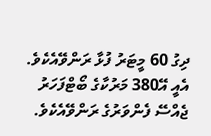ދިގު 60 މީޓަރު ފުޅާ ރަންވޭއެކެވެ. އެއީ އޭ380 މަރުކާގެ ބޯޓްފަހަރު ޖެއްސޭ ފެންވަރުގެ ރަންވޭއެކެވެ.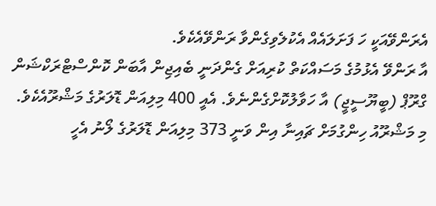އެރަންވޭއަކީ ހަ ފަށަލައެއް އެކުލެވިގެންވާ ރަންވޭއެކެވެ.
އާ ރަންވޭ އެޅުމުގެ މަސައްކަތް ކުރިއަށް ގެންދަނީ ބެއިޖިން އާބަން ކޮންސްޓްރަކްޝަން ގްރޫޕް (ބީޔޫސީޖީ) އާ ހަވާލުކޮށްގެންނެވެ. އެއީ 400 މިލިއަން ޑޮލަރުގެ މަޝްރޫއެކެވެ. މި މަޝްރޫއު ހިންގުމަށް ޗައިނާ އިން ވަނީ 373 މިލިއަން ޑޮލަރުގެ ލޯނު އެހީ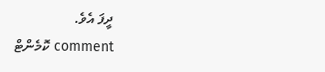ދީފަ އެވެ.
comment ކޮމެންޓް